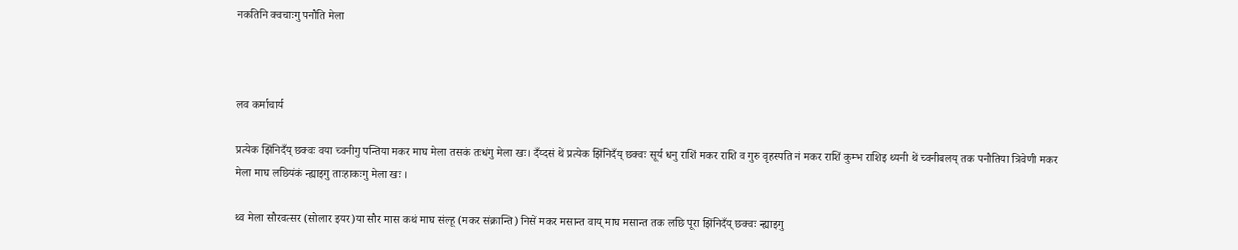नकतिनि क्वचाःगु पनौति मेला



लव कर्माचार्य

प्रत्येक झिंनिदँय् छक्वः वया च्वनीगु पन्तिया मकर माघ मेला तसकं तःधंगु मेला खः। दँय्दसं थें प्रत्येक झिंनिदँय् छक्वः सूर्य धनु राशिं मकर राशि व गुरु वृहस्पति नं मकर राशिं कुम्भ राशिइ थ्यनी थें च्वनीबलय् तक पनौतिया त्रिवेणी मकर मेला माघ लछियंकं न्ह्याइगु ताःहाकःगु मेला खः ।

थ्व मेला सौरवत्सर (सोलार इयर)या सौर मास कथं माघ संल्हू (मकर संक्रान्ति) निसें मकर मसान्त वाय् माघ मसान्त तक लछि पूरा झिंनिदँय् छक्वः न्ह्याइगु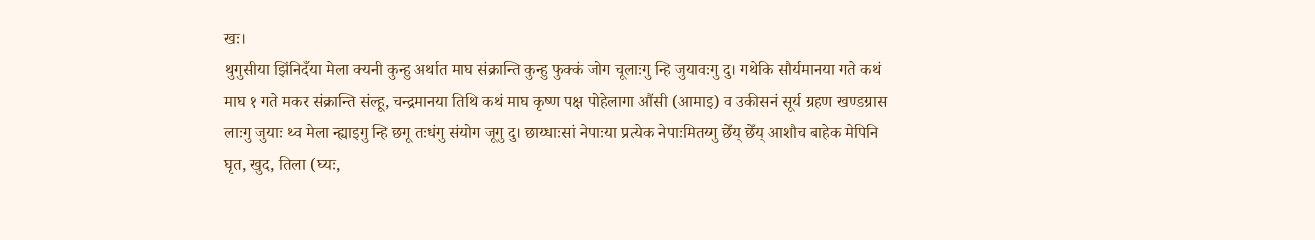खः।
थुगुसीया झिंनिदँया मेला क्यनी कुन्हु अर्थात माघ संक्रान्ति कुन्हु फुक्कं जोग चूलाःगु न्हि जुयावःगु दु। गथेकि सौर्यमानया गते कथं माघ १ गते मकर संक्रान्ति संल्हू, चन्द्रमानया तिथि कथं माघ कृष्ण पक्ष पोहेलागा औंसी (आमाइ) व उकीसनं सूर्य ग्रहण खण्डग्रास लाःगु जुयाः थ्व मेला न्ह्याइगु न्हि छगू तःधंगु संयोग जूगु दु। छाय्धाःसां नेपाःया प्रत्येक नेपाःमितय्गु छेँय् छेँय् आशौच बाहेक मेपिनि घृत, खुद, तिला (घ्यः,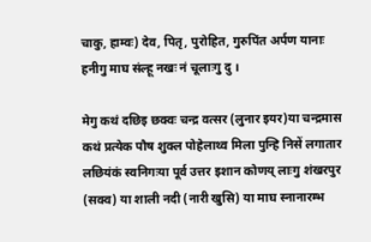चाकु, हाम्वः) देव, पितृ, पुरोहित, गुरुपिंत अर्पण यानाः हनीगु माघ संल्हू नखः नं चूलाःगु दु ।

मेगु कथं दछिइ छक्वः चन्द्र वत्सर (लुनार इयर)या चन्द्रमास कथं प्रत्येक पौष शुक्ल पोहेलाथ्व मिला पुन्हि निसें लगातार लछियंकं स्वनिगःया पूर्व उत्तर इशान कोणय् लाःगु शंखरपुर (सक्व) या शाली नदी (नारी खुसि) या माघ स्नानारम्भ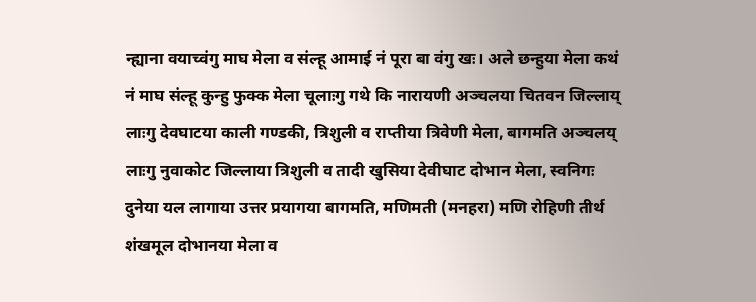न्ह्याना वयाच्वंगु माघ मेला व संल्हू आमाई नं पूरा बा वंगु खः। अले छन्हुया मेला कथं नं माघ संल्हू कुन्हु फुक्क मेला चूलाःगु गथे कि नारायणी अञ्चलया चितवन जिल्लाय् लाःगु देवघाटया काली गण्डकी, त्रिशुली व राप्तीया त्रिवेणी मेला, बागमति अञ्चलय् लाःगु नुवाकोट जिल्लाया त्रिशुली व तादी खुसिया देवीघाट दोभान मेला, स्वनिगः दुनेया यल लागाया उत्तर प्रयागया बागमति, मणिमती (मनहरा) मणि रोहिणी तीर्थ शंखमूल दोभानया मेला व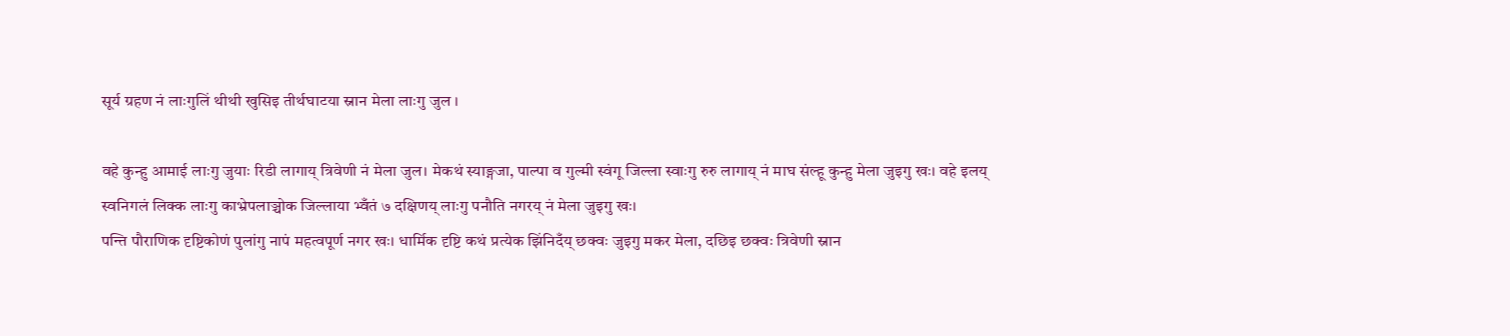सूर्य ग्रहण नं लाःगुलिं थीथी खुसिइ तीर्थघाटया स्नान मेला लाःगु जुल ।

वहे कुन्हु आमाई लाःगु जुयाः रिडी लागाय् त्रिवेणी नं मेला जुल। मेकथं स्याङ्गजा, पाल्पा व गुल्मी स्वंगू जिल्ला स्वाःगु रुरु लागाय् नं माघ संल्हू कुन्हु मेला जुइगु खः। वहे इलय् स्वनिगलं लिक्क लाःगु काभ्रेपलाञ्चोक जिल्लाया भ्वँतं ७ दक्षिणय् लाःगु पनौति नगरय् नं मेला जुइगु खः।
पन्ति पौराणिक दृष्टिकोणं पुलांगु नापं महत्वपूर्ण नगर खः। धार्मिक दृष्टि कथं प्रत्येक झिंनिदँय् छक्वः जुइगु मकर मेला, दछिइ छक्वः त्रिवेणी स्नान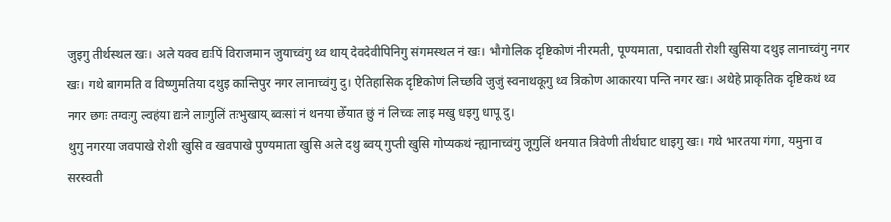जुइगु तीर्थस्थल खः। अले यक्व द्यःपिं विराजमान जुयाच्वंगु थ्व थाय् देवदेवीपिनिगु संगमस्थल नं खः। भौगोलिक दृष्टिकोणं नीरमती, पूण्यमाता, पद्मावती रोशी खुसिया दथुइ लानाच्वंगु नगर खः। गथे बागमति व विष्णुमतिया दथुइ कान्तिपुर नगर लानाच्वंगु दु। ऐतिहासिक दृष्टिकोणं लिच्छवि जुजुं स्वनाथकूगु थ्व त्रिकोण आकारया पन्ति नगर खः। अथेहे प्राकृतिक दृष्टिकथं थ्व नगर छगः तग्वःगु ल्वहंया द्यःने लाःगुलिं तःभुखाय् ब्वःसां नं थनया छेँयात छुं नं लिच्वः लाइ मखु धइगु धापू दु।
थुगु नगरया जवपाखे रोशी खुसि व खवपाखे पुण्यमाता खुसि अले दथु ब्वय् गुप्ती खुसि गोप्यकथं न्ह्यानाच्वंगु जूगुलिं थनयात त्रिवेणी तीर्थघाट धाइगु खः। गथे भारतया गंगा, यमुना व सरस्वती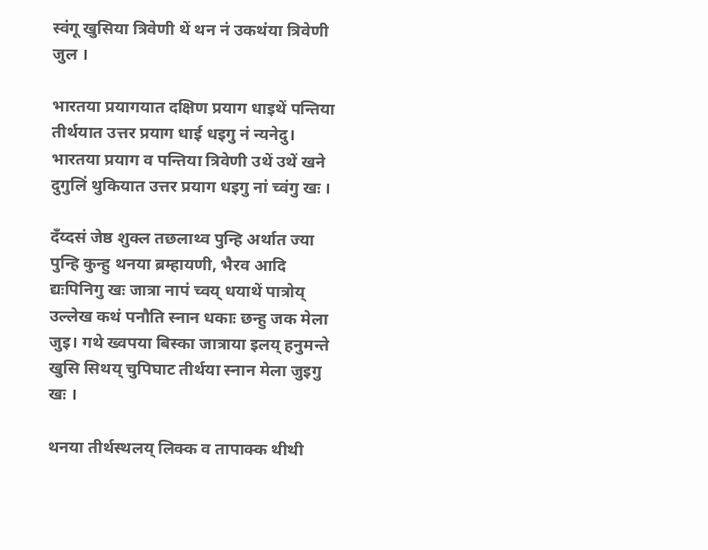स्वंगू खुसिया त्रिवेणी थें थन नं उकथंया त्रिवेणी जुल ।

भारतया प्रयागयात दक्षिण प्रयाग धाइथें पन्तिया तीर्थयात उत्तर प्रयाग धाई धइगु नं न्यनेदु। भारतया प्रयाग व पन्तिया त्रिवेणी उथें उथें खने दुगुलिं थुकियात उत्तर प्रयाग धइगु नां च्वंगु खः ।

दँय्दसं जेष्ठ शुक्ल तछलाथ्व पुन्हि अर्थात ज्या पुन्हि कुन्हु थनया ब्रम्हायणी, भैरव आदि द्यःपिनिगु खः जात्रा नापं च्वय् धयाथें पात्रोय् उल्लेख कथं पनौति स्नान धकाः छन्हु जक मेला जुइ। गथे ख्वपया बिस्का जात्राया इलय् हनुमन्ते खुसि सिथय् चुपिघाट तीर्थया स्नान मेला जुइगु खः ।

थनया तीर्थस्थलय् लिक्क व तापाक्क थीथी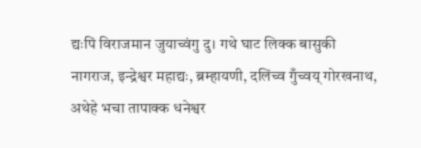द्यःपिं विराजमान जुयाच्वंगु दु। गथे घाट लिक्क बासुकी नागराज, इन्द्रेश्वर महाद्यः, ब्रम्हायणी, दलिंच्व गुँच्वय् गोरखनाथ, अथेहे भचा तापाक्क धनेश्वर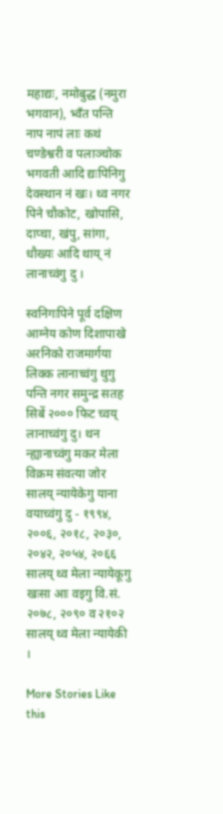महाद्यः, नमोबुद्ध (नमुरा भगवान), भ्वँत पन्ति नाप नापं लाः कथं चण्डेश्वरी व पलाञ्चोक भगवती आदि द्यःपिनिगु देवस्थान नं खः। थ्व नगर पिने चौकोट, खोपासि, दाप्चा, खंपु, सांगा, धौख्यः आदि थाय् नं लानाच्वंगु दु ।

स्वनिगःपिने पूर्व दक्षिण आग्नेय कोण दिशापाखे अरनिको राजमार्गया लिक्क लानाच्वंगु थुगु पन्ति नगर समुन्द्र सतह सिबें २००० फिट च्वय् लानाच्वंगु दु। थन न्ह्यानाच्वंगु मकर मेला विक्रम संवत्या जोर सालय् न्यायेकेगु याना वयाच्वंगु दु - १९९४, २००६, २०१८, २०३०, २०४२, २०५४, २०६६ सालय् थ्व मेला न्यायेकूगु खःसा आः वइगु वि.सं. २०७८, २०९० व २१०२ सालय् थ्व मेला न्यायेकी ।

More Stories Like this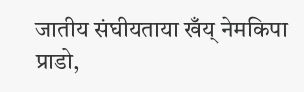जातीय संघीयताया खँय् नेमकिपा
प्राडो,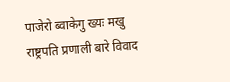पाजेरो ब्वाकेगु ख्यः मखु
राष्ट्रपति प्रणाली बारे विवाद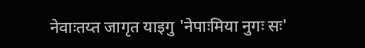नेवाःतय्त जागृत याइगु 'नेपाःमिया नुगः सः'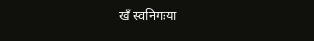खँ स्वनिगःया